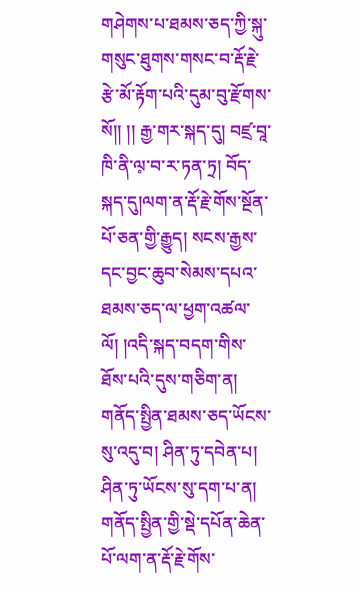གཤེགས་པ་ཐམས་ཅད་ཀྱི་སྐུ་གསུང་ཐུགས་གསང་བ་རྡོ་རྗེ་རྩེ་མོ་རྟོག་པའི་དུམ་བུ་རྫོགས་སོ།། །། རྒྱ་གར་སྐད་དུ། བཛྲ་བཱ་ཁི་ནི་ལ༷་བ་ར་ཏན་ཏྲ། བོད་སྐད་དུ།ལག་ན་རྡོ་རྗེ་གོས་སྔོན་པོ་ཅན་གྱི་རྒྱུད། སངས་རྒྱས་དང་བྱང་ཆུབ་སེམས་དཔའ་ཐམས་ཅད་ལ་ཕྱག་འཚལ་ལོ། །འདི་སྐད་བདག་གིས་ཐོས་པའི་དུས་གཅིག་ན། གནོད་སྤྱིན་ཐམས་ཅད་ཡོངས་སུ་འདུ་བ། ཤིན་ཏུ་དབེན་པ། ཤིན་ཏུ་ཡོངས་སུ་དག་པ་ན། གནོད་སྤྱིན་གྱི་སྡེ་དཔོན་ཆེན་པོ་ལག་ན་རྡོ་རྗེ་གོས་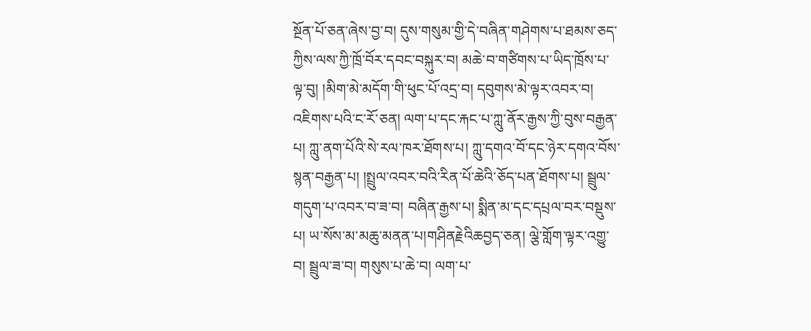སྔོན་པོ་ཅན་ཞེས་བྱ་བ། དུས་གསུམ་གྱི་དེ་བཞིན་གཤེགས་པ་ཐམས་ཅད་ཀྱིས་ལས་ཀྱི་ཁྲོ་བོར་དབང་བསྐུར་བ། མཆེ་བ་གཙིགས་པ་ཡིད་ཁྲོས་པ་ལྟ་བུ། །མིག་མེ་མདོག་གི་ཕུང་པོ་འདྲ་བ། དབུགས་མེ་ལྟར་འབར་བ། འཇིགས་པའི་ང་རོ་ཅན། ལག་པ་དང་རྐང་པ་ཀླུ་ནོར་རྒྱས་ཀྱི་བུས་བརྒྱན་པ། ཀླུ་ནག་པོའི་སེ་རལ་ཁར་ཐོགས་པ། ཀླུ་དགའ་བོ་དང་ཉེར་དགའ་བོས་སྙན་བརྒྱན་པ། །སྤྲུལ་འབར་བའི་རིན་པོ་ཆེའི་ཅོད་པན་ཐོགས་པ། སྦྲུལ་གདུག་པ་འབར་བ་ཟ་བ། བཞིན་རྒྱས་པ། སྨིན་མ་དང་དཔྲལ་བར་བསྡུས་པ། ཡ་སོས་མ་མཆུ་མནན་པ།གཤིནརྗེའིཆབྱད་ཅན། ལྕེ་གློག་ལྟར་འགྱུ་བ། སྦྲུལ་ཟ་བ། གསུས་པ་ཆེ་བ། ལག་པ་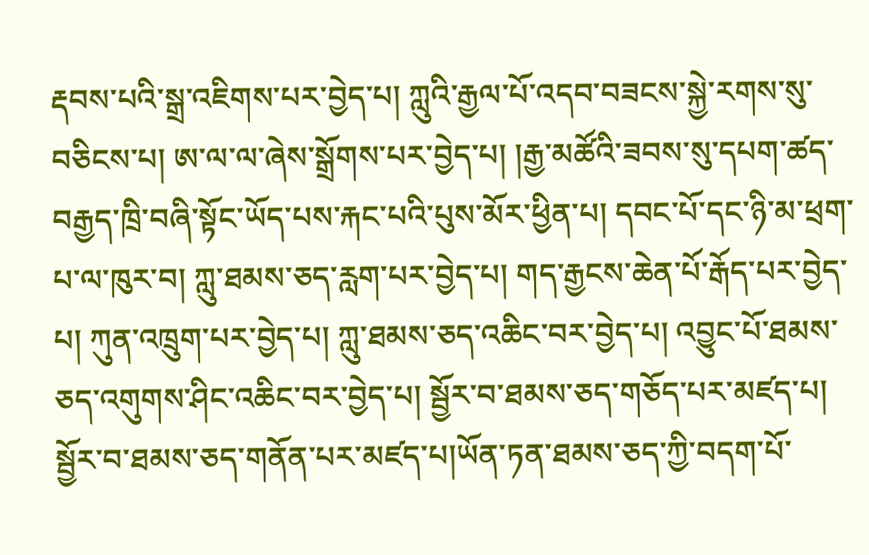རྡབས་པའི་སྒྲ་འཇིགས་པར་བྱེད་པ། ཀླུའི་རྒྱལ་པོ་འདབ་བཟངས་སྐྱེ་རགས་སུ་བཅིངས་པ། ཨ་ལ་ལ་ཞེས་སྒྲོགས་པར་བྱེད་པ། །རྒྱ་མཚོའི་ཟབས་སུ་དཔག་ཚད་བརྒྱད་ཁྲི་བཞི་སྟོང་ཡོད་པས་རྐང་པའི་པུས་མོར་ཕྱིན་པ། དབང་པོ་དང་ཉི་མ་ཕྲག་པ་ལ་ཁུར་བ། ཀླུ་ཐམས་ཅད་རླག་པར་བྱེད་པ། གད་རྒྱངས་ཆེན་པོ་རྒོད་པར་བྱེད་པ། ཀུན་འཁྲུག་པར་བྱེད་པ། ཀླུ་ཐམས་ཅད་འཆིང་བར་བྱེད་པ། འབྱུང་པོ་ཐམས་ཅད་འགུགས་ཤིང་འཆིང་བར་བྱེད་པ། སྦྱོར་བ་ཐམས་ཅད་གཅོད་པར་མཛད་པ། སྦྱོར་བ་ཐམས་ཅད་གནོན་པར་མཛད་པ།ཡོན་ཏན་ཐམས་ཅད་ཀྱི་བདག་པོ་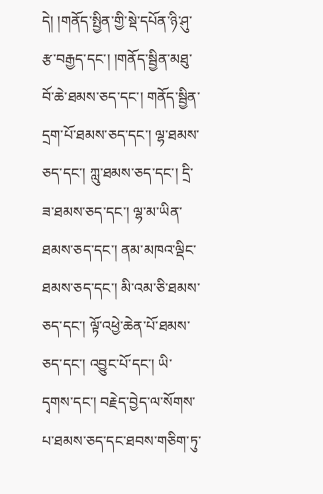དེ། །གནོད་སྤྱིན་གྱི་སྡེ་དཔོན་ཉི་ཤུ་རྩ་བརྒྱད་དང་། །གནོད་སྦྱིན་མཐུ་བོ་ཆེ་ཐམས་ཅད་དང་། གནོད་སྦྱིན་དྲག་པོ་ཐམས་ཅད་དང་། ལྷ་ཐམས་ཅད་དང་། ཀླུ་ཐམས་ཅད་དང་། དྲི་ཟ་ཐམས་ཅད་དང་། ལྷ་མ་ཡིན་ཐམས་ཅད་དང་། ནམ་མཁའ་ལྡིང་ཐམས་ཅད་དང་། མི་འམ་ཅི་ཐམས་ཅད་དང་། ལྟོ་འཕྱེ་ཆེན་པོ་ཐམས་ཅད་དང་། འབྱུང་པོ་དང་། ཡི་དྭགས་དང་། བརྗེད་བྱེད་ལ་སོགས་པ་ཐམས་ཅད་དང་ཐབས་གཅིག་ཏུ་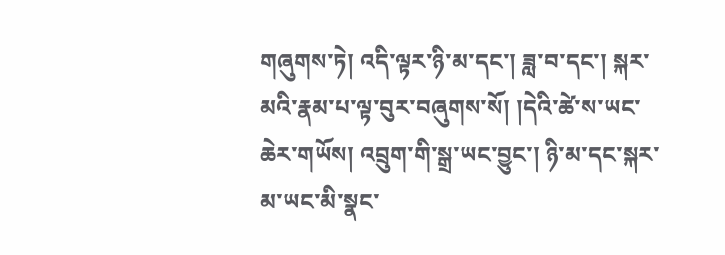གཞུགས་ཏེ། འདི་ལྟར་ཉི་མ་དང་། ཟླ་བ་དང་། སྐར་མའི་རྣམ་པ་ལྟ་བུར་བཞུགས་སོ། །དེའི་ཚེ་ས་ཡང་ཆེར་གཡོས། འབྲུག་གི་སྒྲ་ཡང་བྱུང་། ཉི་མ་དང་སྐར་མ་ཡང་མི་སྣང་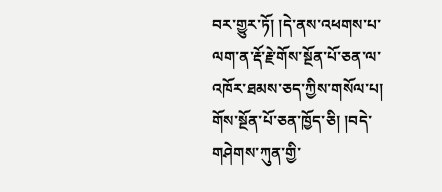བར་གྱུར་ཏོ། །དེ་ནས་འཕགས་པ་ལག་ན་རྡོ་རྗེ་གོས་སྔོན་པོ་ཅན་ལ་འཁོར་ཐམས་ཅད་ཀྱིས་གསོལ་པ། གོས་སྔོན་པོ་ཅན་ཁྱོད་ཅི། །བདེ་གཤེགས་ཀུན་གྱི་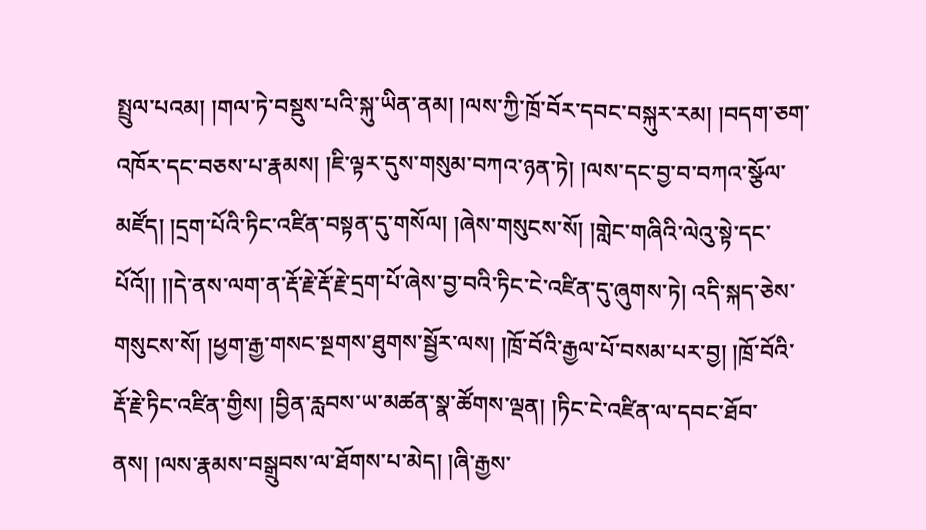སྤྲུལ་པའམ། །གལ་ཏེ་བསྡུས་པའི་སྐུ་ཡིན་ནམ། །ལས་ཀྱི་ཁྲོ་བོར་དབང་བསྐུར་རམ། །བདག་ཅག་འཁོར་དང་བཅས་པ་རྣམས། །ཇི་ལྟར་དུས་གསུམ་བཀའ་ཉན་ཏེ། །ལས་དང་བྱ་བ་བཀའ་སྩོལ་མཛོད། །དྲག་པོའི་ཏིང་འཛིན་བསྟན་དུ་གསོལ། །ཞེས་གསུངས་སོ། །གླེང་གཞིའི་ལེའུ་སྟེ་དང་པོའོ།། །།དེ་ནས་ལག་ན་རྡོ་རྗེ་རྡོ་རྗེ་དྲག་པོ་ཞེས་བྱ་བའི་ཏིང་ངེ་འཛིན་དུ་ཞུགས་ཏེ། འདི་སྐད་ཅེས་གསུངས་སོ། །ཕྱག་རྒྱ་གསང་སྔགས་ཐུགས་སྦྱོར་ལས། །ཁྲོ་བོའི་རྒྱལ་པོ་བསམ་པར་བྱ། །ཁྲོ་བོའི་རྡོ་རྗེ་ཏིང་འཛིན་གྱིས། །བྱིན་རླབས་ཡ་མཚན་སྣ་ཚོགས་ལྡན། །ཏིང་ངེ་འཛིན་ལ་དབང་ཐོབ་ནས། །ལས་རྣམས་བསྒྲུབས་ལ་ཐོགས་པ་མེད། །ཞི་རྒྱས་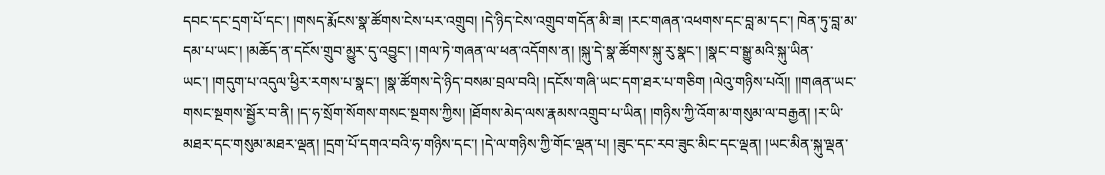དབང་དང་དྲག་པོ་དང་། །གསད་རྨོངས་སྣ་ཚོགས་ངེས་པར་འགྲུབ། །དེ་ཉིད་ངེས་འགྲུབ་གདོན་མི་ཟ། །རང་གཞན་འཕགས་དང་བླ་མ་དང་། ཁེན་ཏུ་བླ་མ་དམ་པ་ཡང་། །མཆོད་ན་དངོས་གྲུབ་མྱུར་དུ་འབྱུང་། །གལ་ཏེ་གཞན་ལ་ཕན་འདོགས་ན། །སྐུ་དེ་སྣ་ཚོགས་སྐུ་རུ་སྣང་། །སྣང་བ་སྒྱུ་མའི་སྐུ་ཡིན་ཡང་། །གདུག་པ་འདུལ་ཕྱིར་རགས་པ་སྣང་། །སྣ་ཚོགས་དེ་ཉིད་བསམ་བྲལ་བའི། །དངོས་གཞི་ཡང་དག་ཐར་པ་གཅིག །ལེའུ་གཉིས་པའོ།། །།གཞན་ཡང་གསང་སྔགས་སྦྱོར་བ་ནི། །ད་ཧ་སྲོག་སོགས་གསང་སྔགས་ཀྱིས། །ཐོགས་མེད་ལས་རྣམས་འགྲུབ་པ་ཡིན། །གཉིས་ཀྱི་འོག་མ་གསུམ་ལ་བརྒྱན། །ར་ཡི་མཐར་དང་གསུམ་མཐར་ལྡན། །དྲག་པོ་དགའ་བའི་ཧ་གཉིས་དང་། །དེ་ལ་གཉིས་ཀྱི་གོང་ལྡན་པ། །ཟུང་དང་རབ་ཟུང་མིང་དང་ལྡན། །ཡང་མིན་སྐུ་ལྡན་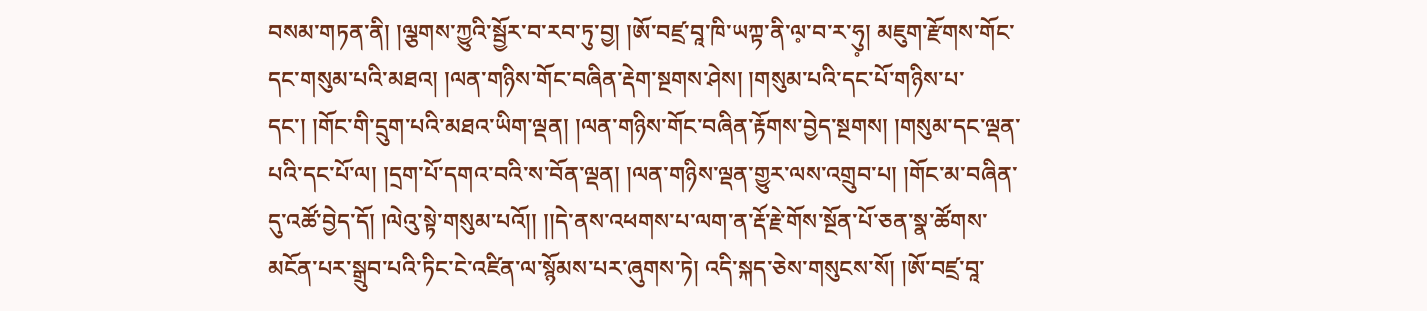བསམ་གཏན་ནི། །ལྕགས་ཀྱུའི་སྦྱོར་བ་རབ་ཏུ་བྱ། །ཨོ་བཛྲ་བཱ་ཁི་ཡཀྟ་ནི་ལ༷་བ་ར་ཧུ༷། མཇུག་རྫོགས་གོང་དང་གསུམ་པའི་མཐའ། །ལན་གཉིས་གོང་བཞིན་རྡེག་སྔགས་ཤེས། །གསུམ་པའི་དང་པོ་གཉིས་པ་དང་། །གོང་གི་དྲུག་པའི་མཐའ་ཡིག་ལྡན། །ལན་གཉིས་གོང་བཞིན་རྟོགས་བྱེད་སྔགས། །གསུམ་དང་ལྡན་པའི་དང་པོ་ལ། །དྲག་པོ་དགའ་བའི་ས་བོན་ལྡན། །ལན་གཉིས་ལྡན་གྱུར་ལས་འགྲུབ་པ། །གོང་མ་བཞིན་དུ་འཚོ་བྱེད་དོ། །ལེའུ་སྟེ་གསུམ་པའོ།། །།དེ་ནས་འཕགས་པ་ལག་ན་རྡོ་རྗེ་གོས་སྔོན་པོ་ཅན་སྣ་ཚོགས་མངོན་པར་སྒྲུབ་པའི་ཏིང་ངེ་འཛིན་ལ་སྙོམས་པར་ཞུགས་ཏེ། འདི་སྐད་ཅེས་གསུངས་སོ། །ཨོ་བཛྲ་བཱ་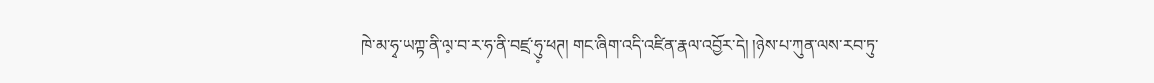ཁེ་མ་ཧྭ་ཡཀྟ་ནི་ལ༷་བ་ར་ཧ་ནི་བཛྲ་ཧུ༷་ཕཊ། གང་ཞིག་འདི་འཛིན་རྣལ་འབྱོར་དེ། །ཉེས་པ་ཀུན་ལས་རབ་ཏུ་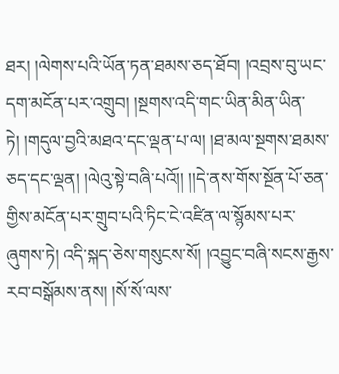ཐར། །ལེགས་པའི་ཡོན་ཏན་ཐམས་ཅད་ཐོབ། །འབྲས་བུ་ཡང་དག་མངོན་པར་འགྲུབ། །སྔགས་འདི་གང་ཡིན་མིན་ཡིན་ཏེ། །གདུལ་བྱའི་མཐའ་དང་ལྡན་པ་ལ། །ཐ་མལ་སྔགས་ཐམས་ཅད་དང་ལྡན། །ལེའུ་སྟེ་བཞི་པའོ།། །།དེ་ནས་གོས་སྔོན་པོ་ཅན་གྱིས་མངོན་པར་གྲུབ་པའི་ཏིང་ངེ་འཛིན་ལ་སྙོམས་པར་ཞུགས་ཏེ། འདི་སྐད་ཅེས་གསུངས་སོ། །འབྱུང་བཞི་སངས་རྒྱས་རབ་བསྒོམས་ནས། །སོ་སོ་ལས་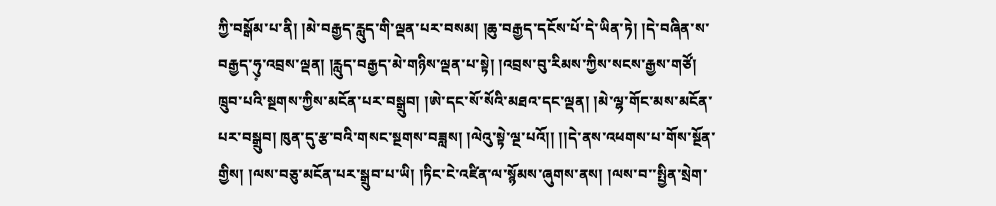ཀྱི་བསྒོམ་པ་ནི། །མེ་བརྒྱད་རླུད་གི་ལྡན་པར་བསམ། །ཆུ་བརྒྱད་དངོས་པོ་དེ་ཡིན་ཏེ། །དེ་བཞིན་ས་བརྒྱད་ཧུ༷་འབྲས་ལྡན། །རླུད་བརྒྱད་མེ་གཉིས་ལྡན་པ་སྟེ། །འབྲས་བུ་རིམས་ཀྱིས་སངས་རྒྱས་གཙོ། ཁྲུབ་པའི་སྔགས་ཀྱིས་མངོན་པར་བསྒྲུབ། །ཨེ་དང་སོ་སོའི་མཐའ་དང་ལྡན། །མེ་ལྷ་གོང་མས་མངོན་པར་བསྒྲུབ། ཁུན་དུ་རྩ་བའི་གསང་སྔགས་བཟླས། །ལེའུ་སྟེ་ལྔ་པའོ།། །།དེ་ནས་འཕགས་པ་གོས་སྔོན་གྱིས། །ལས་བཅུ་མངོན་པར་སྒྲུབ་པ་ཡི། །ཏིང་ངེ་འཛིན་ལ་སྙོམས་ཞུགས་ནས། །ལས་བ་་སྤྱིན་སྲེག་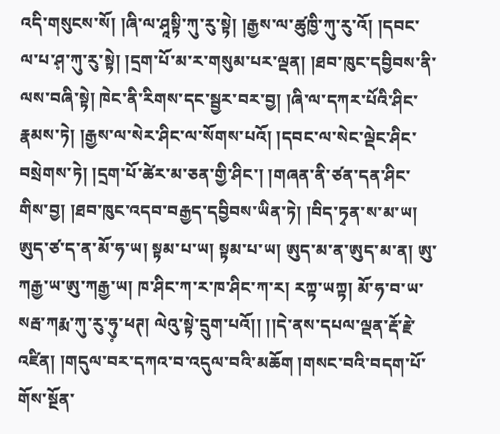འདི་གསུངས་སོ། །ཞི་ལ་ཤཱསྟི་ཀུ་རུ་སྟེ། །རྒྱས་ལ་ཚུཁྱི་ཀུ་རུ་འོ། །དབང་ལ་པ་ཤ༷་ཀུ་རུ་སྟེ། །དྲག་པོ་མ་ར་གསུམ་པར་ལྡན། །ཐབ་ཁུང་དབྱིབས་ནི་ལས་བཞི་སྟེ། ཁེང་ནི་རིགས་དང་སྦྱར་བར་བྱ། །ཞི་ལ་དཀར་པོའི་ཤིང་རྣམས་ཏེ། །རྒྱས་ལ་སེར་ཤིང་ལ་སོགས་པའོ། །དབང་ལ་སེང་ལྡེང་ཤིང་བསྲེགས་ཏེ། །དྲག་པོ་ཚེར་མ་ཅན་གྱི་ཤིང་། །གཞན་ནི་ཙན་དན་ཤིང་གིས་བྱ། །ཐབ་ཁུང་འདབ་བརྒྱད་དབྱིབས་ཡིན་ཏེ། །བིད་ཏྭན་ས་མ་ཡ། ཨུད་ཙ་ད་ན་མོ་ཧ་ཡ། སྟམ་པ་ཡ། སྟམ་པ་ཡ། ཨུད་མ་ན་ཨུད་མ་ན། ཨུ་ཀརྒྱ་ཡ་ཨུ་ཀརྒྱ་ཡ། ཁ་ཤིང་ཀ་ར་ཁ་ཤིང་ཀ་ར། རཀྟ་ཡཀྟ། མོ་ཧ་བ་ཡ་སརྦ་ཀརྨ་ཀུ་རུ་ཧུ༷་ཕཊ། ལེའུ་སྟེ་དྲུག་པའོ།། །།དེ་ནས་དཔལ་ལྡན་རྡོ་རྗེ་འཛིན། །གདུལ་བར་དཀའ་བ་འདུལ་བའི་མཆོག །གསང་བའི་བདག་པོ་གོས་སྔོན་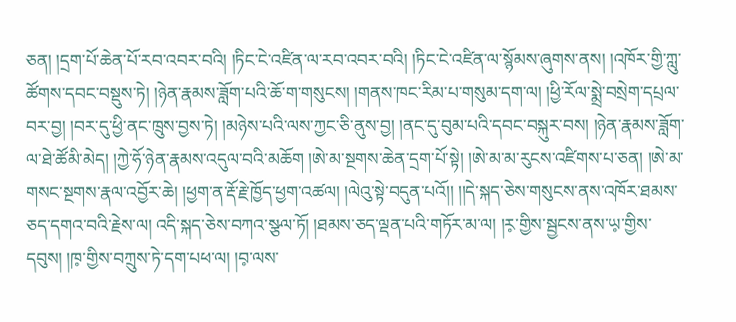ཅན། །དྲག་པོ་ཆེན་པོ་རབ་འབར་བའི། །ཏིང་ངེ་འཛིན་ལ་རབ་འབར་བའི། །ཏིང་ངེ་འཛིན་ལ་སྙོམས་ཞུགས་ནས། །འཁོར་གྱི་ཀླུ་ཚོགས་དབང་བསྡུས་ཏེ། །ཉེན་རྣམས་ཟློག་པའི་ཆོ་ག་གསུངས། །གནས་ཁང་རིམ་པ་གསུམ་དག་ལ། །ཕྱི་རོལ་སྨྲེ་བསྲེག་དཔྲལ་བར་བྱ། །བར་དུ་ཕྱི་ནང་ཁྲུས་བྱས་ཏེ། །མཉེས་པའི་ལས་ཀྱང་ཅི་ནུས་བྱ། །ནང་དུ་བུམ་པའི་དབང་བསྐུར་བས། །ཉེན་རྣམས་ཟློག་ལ་ཐེ་ཚོམི་མེད། །ཀྱེ་ཧོ་ཉེན་རྣམས་འདུལ་བའི་མཆོག །ཨེ་མ་སྔགས་ཆེན་དྲག་པོ་སྟེ། །ཨེ་མ་མ་རུངས་འཛིགས་པ་ཅན། །ཨེ་མ་གསང་སྔགས་རྣལ་འབྱོར་ཆེ། །ཕྱག་ན་རྡོ་རྗེ་ཁྱོད་ཕྱག་འཚལ། །ལེའུ་སྟེ་བདུན་པའོ།། །།དེ་སྐད་ཅེས་གསུངས་ནས་འཁོར་ཐམས་ཅད་དགའ་བའི་རྗེས་ལ། འདི་སྐད་ཅེས་བཀའ་སྩལ་ཏོ། །ཐམས་ཅད་ལྡན་པའི་གཏོར་མ་ལ། །ར༷་གྱིས་སྦྱངས་ནས་ཡ༷་གྱིས་དབུས། །ཁ༷་གྱིས་བཀྲུས་ཏེ་དག་པཕ་ལ། །བ༷་ལས་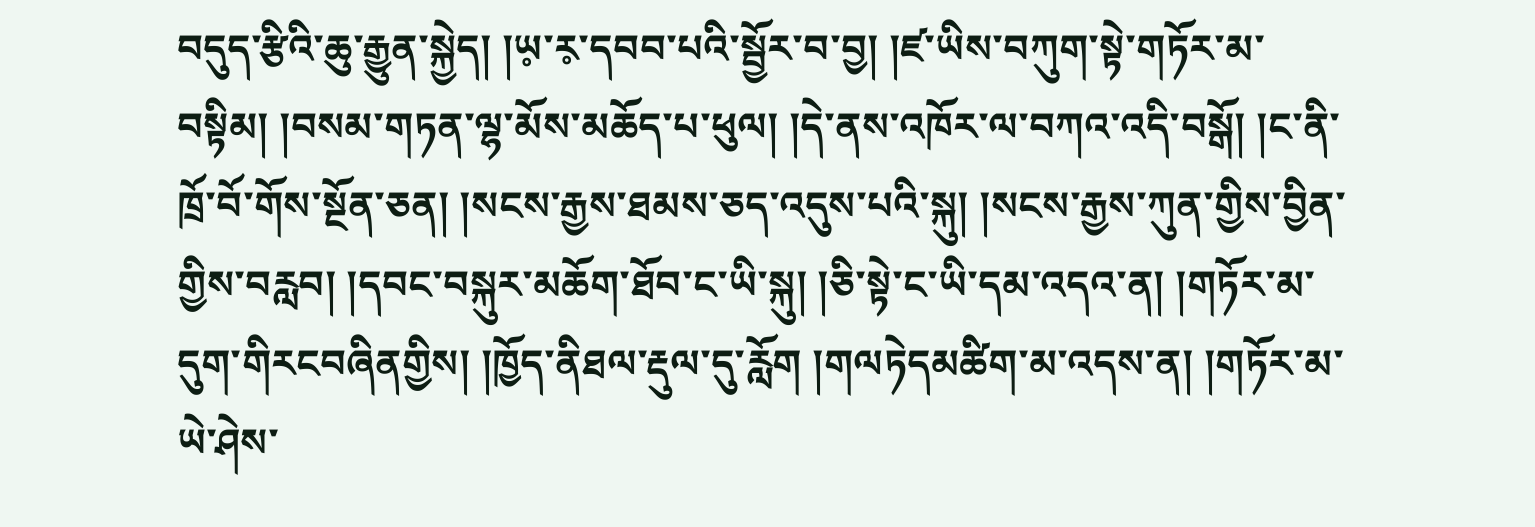བདུད་རྩིའི་ཆུ་རྒྱུན་སྐྱེད། །ཡ༷་ར༷་དབབ་པའི་སྦྱོར་བ་བྱ། །ཛ་ཡིས་བཀུག་སྟེ་གཏོར་མ་བསྟིམ། །བསམ་གཏན་ལྷ་མོས་མཆོད་པ་ཕུལ། །དེ་ནས་འཁོར་ལ་བཀའ་འདི་བསྒོ། །ང་ནི་ཁྲོ་བོ་གོས་སྔོན་ཅན། །སངས་རྒྱས་ཐམས་ཅད་འདུས་པའི་སྐུ། །སངས་རྒྱས་ཀུན་གྱིས་བྱིན་གྱིས་བརླབ། །དབང་བསྐུར་མཆོག་ཐོབ་ང་ཡི་སྐུ། །ཅི་སྟེ་ང་ཡི་དམ་འདའ་ན། །གཏོར་མ་དུག་གིརངབཞིནགྱིས། །ཁྱོད་ནིཐལ་རྡུལ་དུ་རློག །གལཏེདམཚིག་མ་འདས་ན། །གཏོར་མ་ཡེ་ཤེས་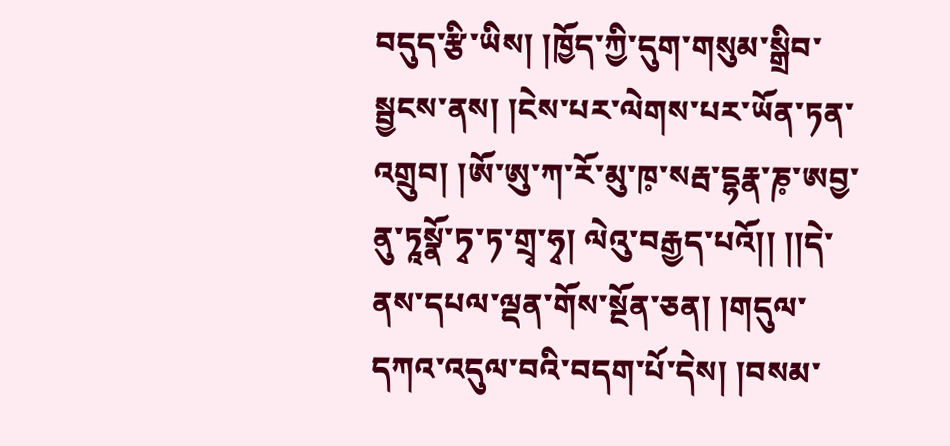བདུད་རྩི་ཡིས། །ཁྱོད་ཀྱི་དུག་གསུམ་སྒྲིབ་སྦྱངས་ནས། །ངེས་པར་ལེགས་པར་ཡོན་ཏན་འགྲུབ། །ཨོ་ཨུ་ཀ་རོ་མུ་ཁ༷་སརྦ་དྷརྣ་ཎ༷་ཨབྱ་ནུ་ཏཱསྣོ་ཏྭ་ཏ་གྲྭ་ཧྭ། ལེའུ་བརྒྱད་པའོ།། །།དེ་ནས་དཔལ་ལྡན་གོས་སྔོན་ཅན། །གདུལ་དཀའ་འདུལ་བའི་བདག་པོ་དེས། །བསམ་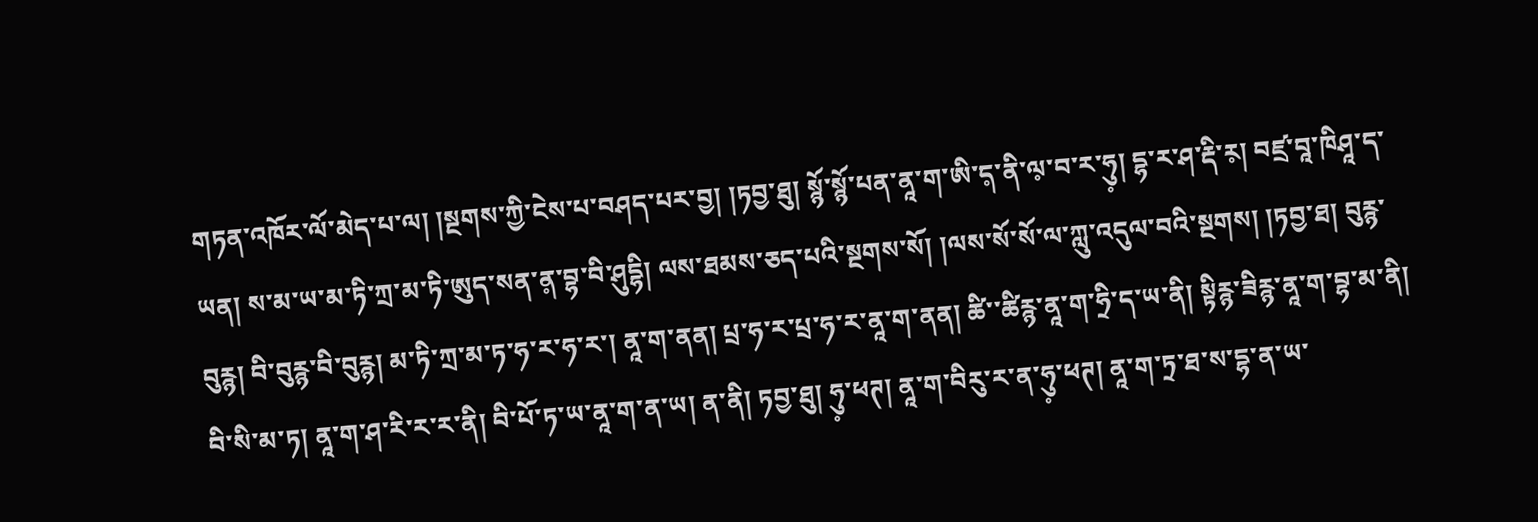གཏན་འཁོར་ལོ་མེད་པ་ལ། །སྔགས་ཀྱི་ངེས་པ་བཤད་པར་བྱ། །ཏབྱ་ཐུ། སྙོ་སྙོ་པན་ནཱ་ག་ཨི་ད༷་ནི་ལ༷་བ་ར་ཧུ༷། དྷ་ར་ཤ་རྡི་ར༷། བཛྲ་བཱ་ཁིཤཱ་ད་ཡན། ས་མ་ཡ་མ་ཏི་ཀྲ་མ་ཏི་ཨུད་སན་ན༷་བྷ་བི་ཤུདྷི། ལས་ཐམས་ཅད་པའི་སྔགས་སོ། །ལས་སོ་སོ་ལ་ཀླུ་འདུལ་བའི་སྔགས། །ཏབྱ་ཐ། བུརྙ་བུརྙ། བི་བུརྙ་བི་བུརྙ། མ་ཏི་ཀྲ་མ་ཏ་ཧ་ར་ཧ་ར་། ནཱ་ག་ནན། པྲ་ཧ་ར་པྲ་ཧ་ར་ནཱ་ག་ནན། ཚི་་ཚིརྙ་ནཱ་ག་ཧྲི་ད་ཡ་ནི། སྟིརྙ་ཟིརྙ་ནཱ་ག་བྷ་མ་ནི། བི་སི་མ་ཏ། ནཱ་ག་ཤ་རི་ར་ར་ནི། བི་པོ་ཏ་ཡ་ནཱ་ག་ན་ཡ། ན་ནི། ཏབྱ་ཐུ། ཧུ༷་ཕཊ། ནཱ་ག་བིརུ་ར་ན་ཧུ༷་ཕཊ། ནཱ་ག་ཏྲ་ཐ་ས་དྷ་ན་ཡ་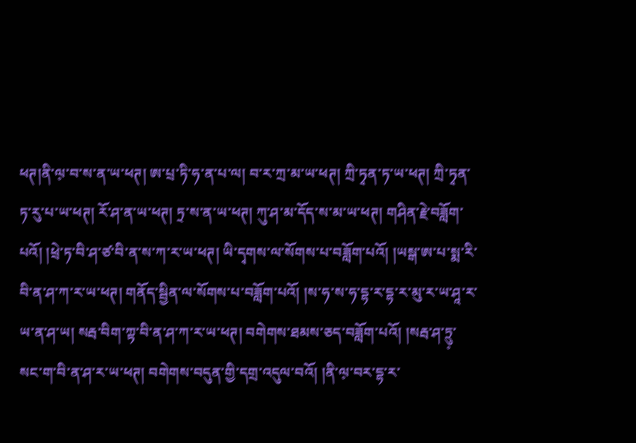ཕཊ།ནི་ལ༷་བ་ས་ན་ཡ་ཕཊ། ཨ་པྲ་ཏི་ཧ་ན་པ་ལ། བ་ར་ཀྲ་མ་ཡ་ཕཊ། ཀྲི་ཏྭན་ཏ་ཡ་ཕཊ། ཀྲི་ཏྭན་ཏ་རུ་པ་ཡ་ཕཊ། རོ་ཤ་ན་ཡ་ཕཊ། ཏྲ་ས་ན་ཡ་ཕཊ། ཀུ་ཤ་མ་དོད་ས་མ་ཡ་ཕཊ། གཤིན་རྗེ་བཟློག་པའོ། །ཕྲེ་ཏ་བི་ཤ་ཙ་བི་ན་ས་ཀ་ར་ཡ་ཕཊ། ཡི་དྭགས་ལ་སོགས་པ་བཟློག་པའོ། །ཡསྒ་ཨ་པ་སྨ་རི་བི་ན་ཤ་ཀ་ར་ཡ་ཕཊ། གནོད་སྦྱིན་ལ་སོགས་པ་བཟློག་པའོ། །ས་ཧ་ས་ཧ་དྷ་ར་དྷ་ར་མུ་ར་ཡ་ཤཱ་ར་ཡ་ན་ཤ་ཡ། སརྦ་བིག་ཀྟ་བི་ན་ཤ་ཀ་ར་ཡ་ཕཊ། བགེགས་ཐམས་ཅད་བཟློག་པའོ། །སརྦ་ཤ་ཏྲུ༷་སང་ག་བི་ན་ཤ་ར་ཡ་ཕཊ། བགེགས་བདུན་གྱི་དགྲ་འདུལ་བའོ། །ནི་ལ༷་བར་དྷ་ར་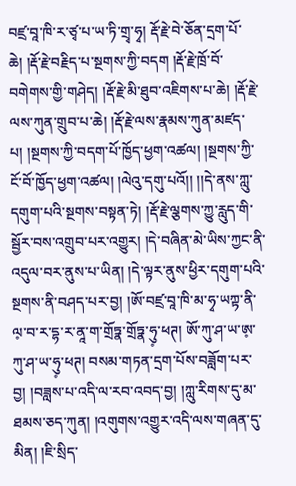བཛྲ་བཱ་ཁི་ར་ཙྭ་པ་ཡ་ཏི་གྲྭ་ཧྭ། རྡོ་རྗེ་བེ་ཅོན་དྲག་པོ་ཆེ། །རྡོ་རྗེ་བརྗིད་པ་སྔགས་ཀྱི་བདག །རྡོ་རྗེ་ཁྲོ་བོ་བགེགས་གྱི་གཤེད། །རྡོ་རྗེ་མི་ཐུབ་འཇིགས་པ་ཆེ། །རྡོ་རྗེ་ལས་ཀུན་གྲུབ་པ་ཆེ། །རྡོ་རྗེ་ལས་རྣམས་ཀུན་མཛད་པ། །སྔགས་ཀྱི་བདག་པོ་ཁྱོད་ཕྱག་འཚལ། །སྔགས་ཀྱི་ངོ་བོ་ཁྱོད་ཕྱག་འཚལ། །ལེའུ་དགུ་པའོ།། །།དེ་ནས་ཀླུ་དགུག་པའི་སྔགས་བསྟན་ཏེ། །རྡོ་རྗེ་ལྕགས་ཀྱུ་རླུད་གི་སྦྱོར་བས་འགྲུབ་པར་འགྱུར། །དེ་བཞིན་མེ་ཡིས་ཀྱང་ནི་འདུལ་བར་ནུས་པ་ཡིན། །དེ་ལྟར་ནུས་ཕྱིར་དགུག་པའི་སྔགས་ནི་བཤད་པར་བྱ། །ཨོ་བཛྲ་བཱ་ཁི་མ་ཧྭ་ཡཀྟ་ནི་ལ༷་བ་ར་དྷ་ར་ནཱ་ག་གྲོཏྣ་གྲོཏྣ་ཧུ༷་ཕཊ། ཨོ་ཀུ་ཤ་ཡ་ཨ༷་ཀུ་ཤ་ཡ་ཧུ༷་ཕཊ། བསམ་གཏན་དྲག་པོས་བཟློག་པར་བྱ། །བཟླས་པ་འདི་ལ་རབ་འབད་བྱ། །ཀླུ་རིགས་དུ་མ་ཐམས་ཅད་ཀུན། །འགུགས་འགྱུར་འདི་ལས་གཞན་དུ་མིན། །ཇི་སྲིད་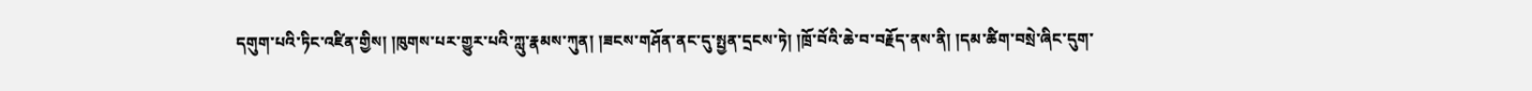དགུག་པའི་ཏིང་འཛིན་གྱིས། །ཁུགས་པར་གྱུར་པའི་ཀླུ་རྣམས་ཀུན། །ཟངས་གཤོན་ནང་དུ་སྤྱན་དྲངས་ཏེ། །ཁྲོ་བོའི་ཆེ་བ་བརྗོད་ནས་ནི། །དམ་ཚིག་བསྲེ་ཞིང་དུག་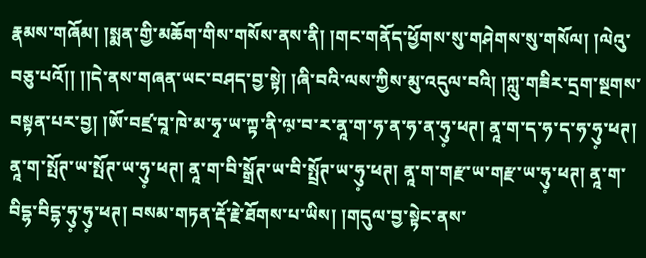རྣམས་གཞོམ། །སྨན་གྱི་མཆོག་གིས་གསོས་ནས་ནི། །གང་གནོད་ཕྱོགས་སུ་གཤེགས་སུ་གསོལ། །ལེའུ་བཅུ་པའོ།། །།དེ་ནས་གཞན་ཡང་བཤད་བྱ་སྟེ། །ཞི་བའི་ལས་ཀྱིས་མུ་འདུལ་བའི། །ཀླུ་གཟིར་དྲག་སྔགས་བསྟན་པར་བྱ། །ཨོ་བཛྲ་བཱ་ཁེ་མ་ཧྭ་ཡ་ཀྟ་ནི་ལ༷་བ་ར་ནཱ་ག་ཧ་ན་ཧ་ན་ཧུ༷་ཕཊ། ནཱ་ག་ད་ཧ་ད་ཧ་ཧུ༷་ཕཊ། ནཱ་ག་སྤོཊ་ཡ་སྤོཊ་ཡ་ཧུ༷་ཕཊ། ནཱ་ག་བི་སྒྲོཊ་ཡ་བི་སྤྲོཊ་ཡ་ཧུ༷་ཕཊ། ནཱ་ག་གརྫ་ཡ་གརྫ་ཡ་ཧུ༷་ཕཊ། ནཱ་ག་བིདྷ་བིདྷ་ཧུ༷་ཧུ༷་ཕཊ། བསམ་གཏན་རྡོ་རྗེ་ཐོགས་པ་ཡིས། །གདུལ་བྱ་སྟེང་ནས་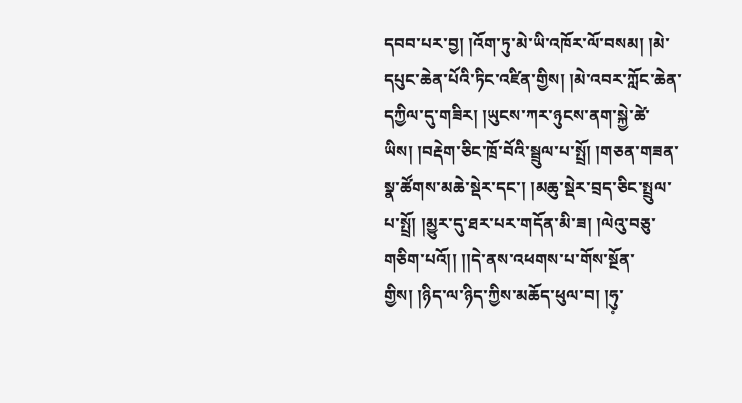དབབ་པར་བྱ། །འོག་ཏུ་མེ་ཡི་འཁོར་ལོ་བསམ། །མེ་དཔུང་ཆེན་པོའི་ཏིང་འཛིན་གྱིས། །མེ་འབར་ཀློང་ཆེན་དཀྱིལ་དུ་གཟིར། །ཡུངས་ཀར་ཉུངས་ནག་སྐྱེ་ཚེ་ཡིས། །བརྡེག་ཅིང་ཁྲོ་བོའི་སྦྲུལ་པ་སྤྲོ། །གཅན་གཟན་སྣ་ཚོགས་མཆེ་སྡེར་དང་། །མཆུ་སྡེར་བྲད་ཅིང་སྤྲུལ་པ་སྤྲོ། །མྱུར་དུ་ཐར་པར་གདོན་མི་ཟ། །ལེའུ་བཅུ་གཅིག་པའོ།། །།དེ་ནས་འཕགས་པ་གོས་སྔོན་གྱིས། །ཉིད་ལ་ཉིད་ཀྱིས་མཆོད་ཕུལ་བ། །ཧུ༷་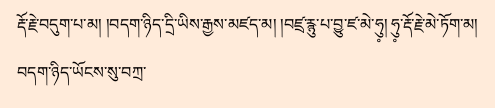རྡོ་རྗེ་བདུག་པ་མ། །བདག་ཉིད་དྲི་ཡིས་རྒྱས་མཛད་མ། །བཛྲ་རྙུ་པ་བྱུ་ཛ་མེ་ཧུ༷། ཧུ༷་རྡོ་རྗེ་མེ་ཏོག་མ། བདག་ཉིད་ཡོངས་སུ་བཀྲ་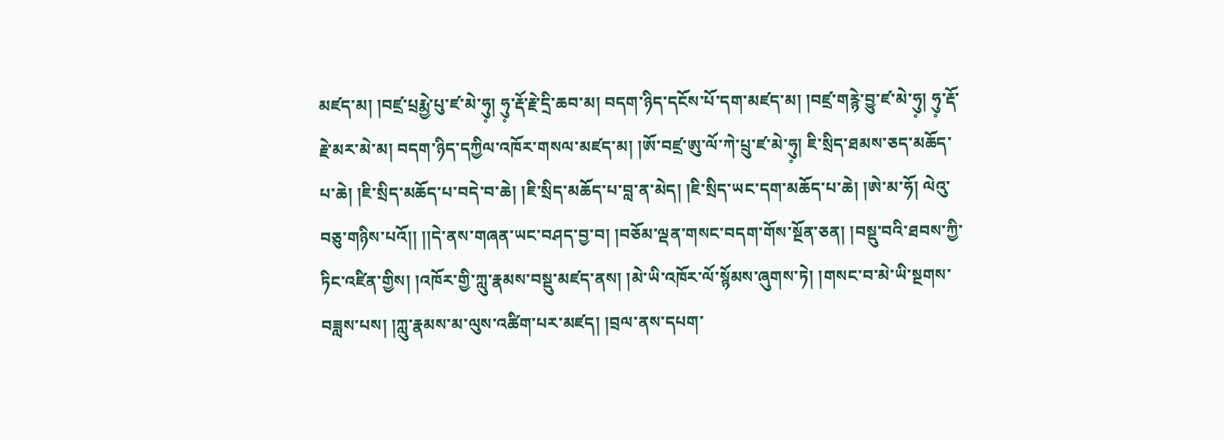མཛད་མ། །བཛྲ་པྲརྨྱེ་པུ་ཛ་མེ་ཧུ༷། ཧུ༷་རྡོ་རྗེ་དྲི་ཆབ་མ། བདག་ཉིད་དངོས་པོ་དག་མཛད་མ། །བཛྲ་གརྙེ་བྱུ་ཛ་མེ་ཧུ༷། ཧུ༷་རྡོ་རྗེ་མར་མེ་མ། བདག་ཉིད་དཀྱིལ་འཁོར་གསལ་མཛད་མ། །ཨོ་བཛྲ་ཨུ་ལོ་ཀེ་པྲུ་ཛ་མེ་ཧུ༷། ཇི་སྲིད་ཐམས་ཅད་མཆོད་པ་ཆེ། །ཇི་སྲིད་མཆོད་པ་བདེ་བ་ཆེ། །ཇི་སྲིད་མཆོད་པ་བླ་ན་མེད། །ཇི་སྲིད་ཡང་དག་མཆོད་པ་ཆེ། །ཨེ་མ་ཧོ། ལེའུ་བཅུ་གཉིས་པའོ།། །།དེ་ནས་གཞན་ཡང་བཤད་བྱ་བ། །བཅོམ་ལྡན་གསང་བདག་གོས་སྔོན་ཅན། །བསྡུ་བའི་ཐབས་ཀྱི་ཏིང་འཛིན་གྱིས། །འཁོར་གྱི་ཀླུ་རྣམས་བསྡུ་མཛད་ནས། །མེ་ཡི་འཁོར་ལོ་སྙོམས་ཞུགས་ཏེ། །གསང་བ་མེ་ཡི་སྔགས་བཟླས་པས། །ཀླུ་རྣམས་མ་ལུས་འཚིག་པར་མཛད། །བྲལ་ནས་དཔག་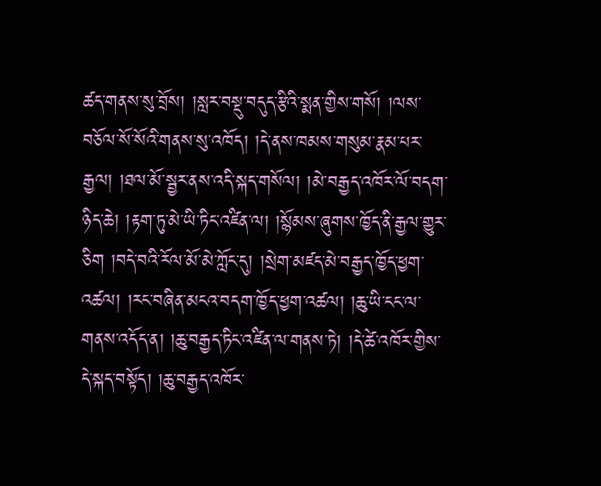ཚད་གནས་སུ་བྲོས། །སླར་བསྡུ་བདུད་རྩིའི་སྨན་གྱིས་གསོ། །ལས་བཅོལ་སོ་སོའི་གནས་སུ་འཁོད། །དེ་ནས་ཁམས་གསུམ་རྣམ་པར་རྒྱལ། །ཐལ་མོ་སྦྱར་ནས་འདི་སྐད་གསོལ། །མེ་བརྒྱད་འཁོར་ལོ་བདག་ཉིད་ཆེ། །རྟག་ཏུ་མེ་ཡི་ཏིང་འཛིན་ལ། །སྙོམས་ཞུགས་ཁྱོད་ནི་རྒྱལ་གྱུར་ཅིག །བདེ་བའི་རོལ་མོ་མེ་ཀློང་དུ། །སྲེག་མཛད་མེ་བརྒྱད་ཁྱོད་ཕྱག་འཚལ། །རང་བཞིན་མངའ་བདག་ཁྱོད་ཕྱག་འཚལ། །ཆུ་ཡི་ངང་ལ་གནས་འདོད་ན། །ཆུ་བརྒྱད་ཏིང་འཛིན་ལ་གནས་ཏེ། །དེ་ཚེ་འཁོར་གྱིས་དེ་སྐད་བསྟོད། །ཆུ་བརྒྱད་འཁོར་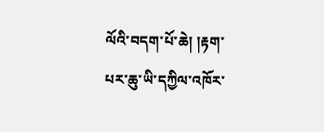ལོའི་བདག་པོ་ཆེ། །རྟག་པར་ཆུ་ཡི་དཀྱིལ་འཁོར་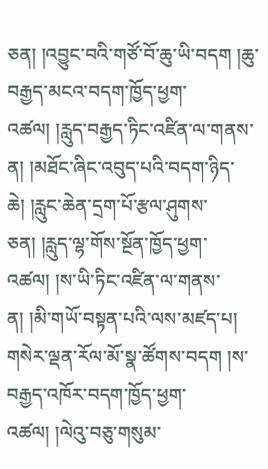ཅན། །འབྱུང་བའི་གཙོ་བོ་ཆུ་ཡི་བདག །ཆུ་བརྒྱད་མངའ་བདག་ཁྱོད་ཕྱག་འཚལ། །རླུད་བརྒྱད་ཏིང་འཛིན་ལ་གནས་ན། །མཐོང་ཞིང་འབུད་པའི་བདག་ཉིད་ཆེ། །རླུང་ཆེན་དྲག་པོ་རྩལ་ཤུགས་ཅན། །རླུད་ལྷ་གོས་སྔོན་ཁྱོད་ཕྱག་འཚལ། །ས་ཡི་ཏིང་འཛིན་ལ་གནས་ན། །མི་གཡོ་བསྟན་པའི་ལས་མཛད་པ། གསེར་ལྡན་རོལ་མོ་སྣ་ཚོགས་བདག །ས་བརྒྱད་འཁོར་བདག་ཁྱོད་ཕྱག་འཚལ། །ལེའུ་བཅུ་གསུམ་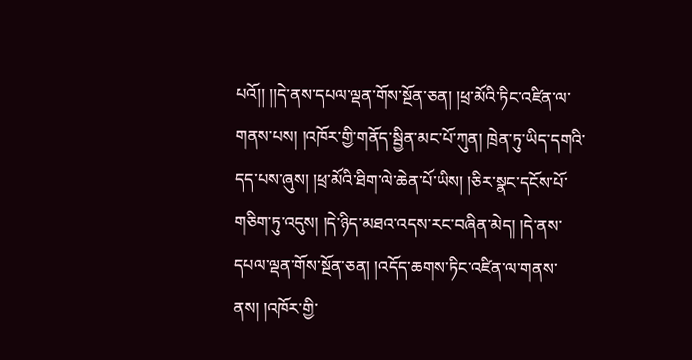པའོ།། །།དེ་ནས་དཔལ་ལྡན་གོས་སྔོན་ཅན། །ཕྲ་མོའི་ཏིང་འཛིན་ལ་གནས་པས། །འཁོར་གྱི་གནོད་སྦྱིན་མང་པོ་ཀུན། ཁྲེན་ཏུ་ཡིད་དགའི་དད་པས་ཞུས། །ཕྲ་མོའི་ཐིག་ལེ་ཆེན་པོ་ཡིས། །ཅིར་སྣང་དངོས་པོ་གཅིག་ཏུ་འདུས། །དེ་ཉིད་མཐའ་འདས་རང་བཞིན་མེད། །དེ་ནས་དཔལ་ལྡན་གོས་སྔོན་ཅན། །འདོད་ཆགས་ཏིང་འཛིན་ལ་གནས་ནས། །འཁོར་གྱི་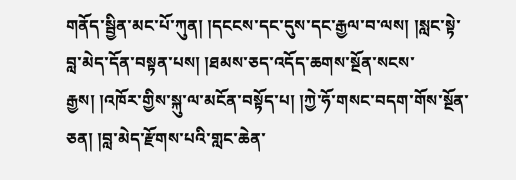གནོད་སྦྱིན་མང་པོ་ཀུན། །དངངས་དང་དུས་དང་རྒྱལ་བ་ལས། །སླང་སྟེ་བླ་མེད་དོན་བསྟན་པས། །ཐམས་ཅད་འདོད་ཆགས་སྔོན་སངས་རྒྱས། །འཁོར་གྱིས་སྐུ་ལ་མངོན་བསྟོད་པ། །ཀྱེ་ཧོ་གསང་བདག་གོས་སྔོན་ཅན། །བླ་མེད་རྫོགས་པའི་གླང་ཆེན་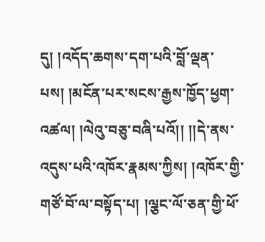དུ། །འདོད་ཆགས་དག་པའི་བློ་ལྡན་པས། །མངོན་པར་སངས་རྒྱས་ཁྱོད་ཕྱག་འཚལ། །ལེའུ་བཅུ་བཞི་པའོ།། །།དེ་ནས་འདུས་པའི་འཁོར་རྣམས་ཀྱིས། །འཁོར་གྱི་གཙོ་བོ་ལ་བསྟོད་པ། །ལྕང་ལོ་ཅན་གྱི་ཕོ་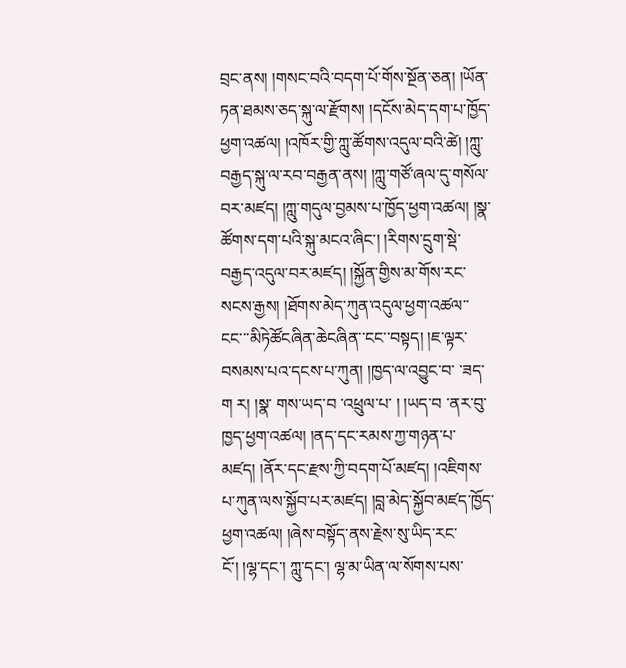བྲང་ནས། །གསང་བའི་བདག་པོ་གོས་སྔོན་ཅན། །ཡོན་ཏན་ཐམས་ཅད་སྐུ་ལ་རྫོགས། །དངོས་མེད་དག་པ་ཁྱོད་ཕྱག་འཚལ། །འཁོར་གྱི་ཀླུ་ཚོགས་འདུལ་བའི་ཚེ། །ཀླུ་བརྒྱད་སྐུ་ལ་རབ་བརྒྱན་ནས། །ཀླུ་གཙོ་ཞལ་དུ་གསོལ་བར་མཛད། །ཀླུ་གདུལ་བྱམས་པ་ཁྱོད་ཕྱག་འཚལ། །སྣ་ཚོགས་དག་པའི་སྐུ་མངའ་ཞིང་། །རིགས་དྲུག་སྡེ་བརྒྱད་འདུལ་བར་མཛད། །སྐྱོན་གྱིས་མ་གོས་རང་སངས་རྒྱས། །ཐོགས་མེད་ཀུན་འདུལ་ཕྱག་འཚལ་་ངང་་་མིཏེཚོངཞིན་ཆེངཞིན་་ངང་་བསྟད། །ཇ་ལྟར་བསམས་པའ་དངས་པ་ཀུན། །ཁྱད་ལ་འབྱུང་བ་ ་ཟད་ག ར། །སྣ་ གས་ཡད་བ ་འཕྲུལ་པ་ ། །ཡད་བ ་ནར་བུ་ཁྱད་ཕྱག་འཚལ། །ནད་དང་རམས་ཀྱ་གཉན་པ་མཛད། །ནོར་དང་རྫས་ཀྱི་བདག་པོ་མཛད། །འཇིགས་པ་ཀུན་ལས་སྐྱོབ་པར་མཛད། །བླ་མེད་སྐྱོབ་མཛད་ཁྱོད་ཕྱག་འཚལ། །ཞེས་བསྟོད་ནས་རྗེས་སུ་ཡིད་རང་ངོ་། །ལྷ་དང་། ཀླུ་དང་། ལྷ་མ་ཡིན་ལ་སོགས་པས་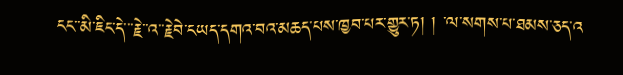ངང་་མི་ཇིང་དེ་་་རྗེ་་འ་་རྗེབེ་ངཡད་དགའ་བའ་མཆད་པས་ཁྱབ་པར་གྱུར་ཏ། ། ་ལ་སགས་པ་ཐམས་ཅད་འ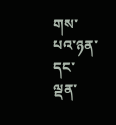གས་པའ་ཉན་དང་ལྡན་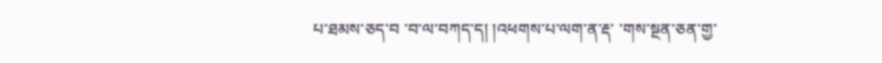པ་ཐམས་ཅད་བ ་བ་ལ་བཀད་ད། །འཕགས་པ་ལག་ན་རྡ་ ་གས་སྔན་ཅན་གྱ་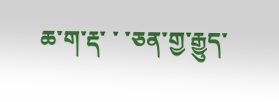ཆ་ག་རྡ་ ་ ་ཅན་གྱ་རྒྱུད་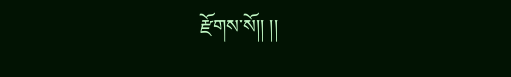རྫོགས་སོ།། །།